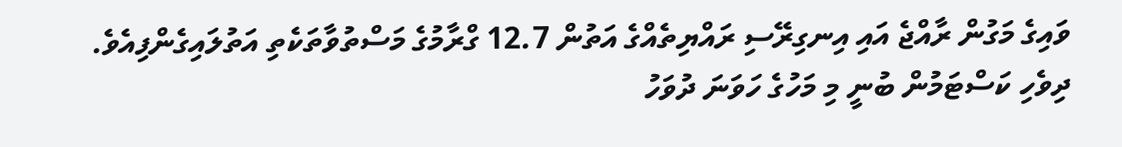ވައިގެ މަގުން ރާއްޖެ އައި އިނގިރޭސި ރައްޔިތެއްގެ އަތުން 12.7 ގްރާމުގެ މަސްތުވާތަކެތި އަތުލައިގެންފިއެވެ.
ދިވެހި ކަސްޓަމުން ބުނީ މި މަހުގެ ހަވަނަ ދުވަހު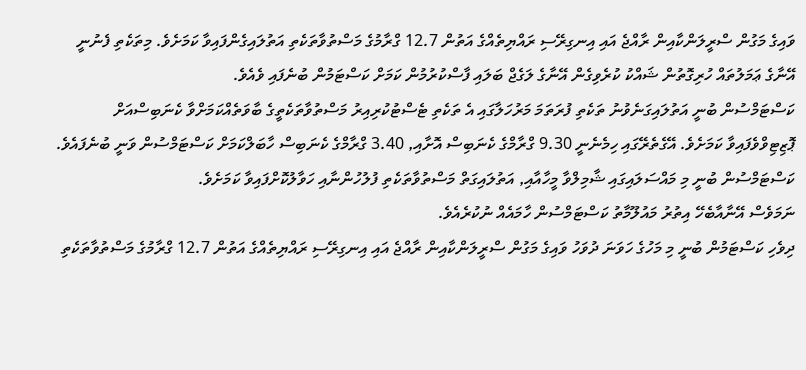ވައިގެ މަގުން ސްރީލަންކާއިން ރާއްޖެ އައި އިނގިރޭސި ރައްޔިތެއްގެ އަތުން 12.7 ގްރާމުގެ މަސްތުވާތަކެތި އަތުލައިގެންފައިވާ ކަމަށެވެ. މިތަކެތި ފެނުނީ އޭނާގެ ޢަމަލުތައް ހުރިގޮތުން ޝައްކު ކުރެވިގެން އޭނާގެ ލަގެޖް ބަލައި ފާސްކުރުމުން ކަމަށް ކަސްޓަމުން ބުނެފައި ވެއެވެ.
ކަސްޓަމްސުން ބުނީ އަތުލައިގަނެވުނު ތަކެތި ފުރަތަމަ މަރުހަލާގައި އެ ތަކެތި ޓެސްޓުކުރިއިރު މަސްތުވާތަކެތީގެ ބާވަތެއްކަމަށްވާ ކެނަބިސްއަށް ޕޮޒިޓިވްވެފައިވާ ކަމަށެވެ. އޭގެތެރޭގައި ހިމެނެނީ 9.30 ގްރާމްގެ ކެނަބިސް އޮށާއި, 3.40 ގްރާމްގެ ކެނަބިސް ހާބަލްކަމަށް ކަސްޓަމްސުން ވަނީ ބުނެފައެވެ.
ކަސްޓަމްސުން ބުނީ މި މައްސަލައިގައި ޝާމިލްވާ މީހާއާއި, އަތުލައިގަތް މަސްތުވާތަކެތި ފުލުހުންނާއި ހަވާލުކޮށްފައިވާ ކަމަށެވެ.
ނަމަވެސް އޭނާއާބެހޭ އިތުރު މައުލޫމާތު ކަސްޓަމްސުން ހާމައެއް ނުކުރެއެވެ.
ދިވެހި ކަސްޓަމުން ބުނީ މި މަހުގެ ހަވަނަ ދުވަހު ވައިގެ މަގުން ސްރީލަންކާއިން ރާއްޖެ އައި އިނގިރޭސި ރައްޔިތެއްގެ އަތުން 12.7 ގްރާމުގެ މަސްތުވާތަކެތި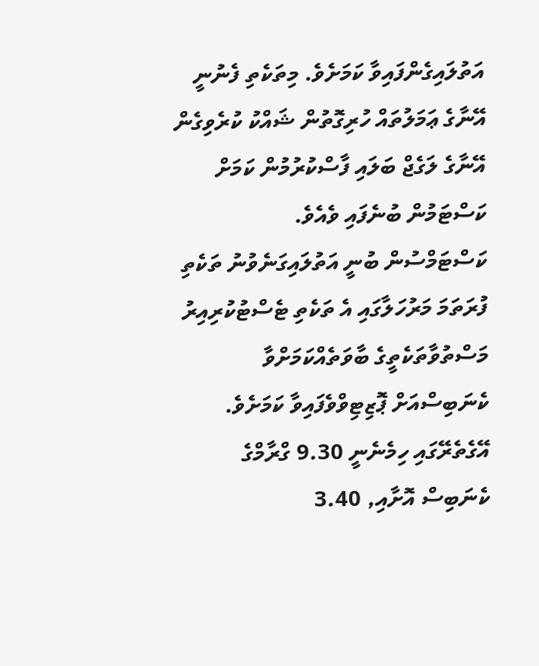އަތުލައިގެންފައިވާ ކަމަށެވެ. މިތަކެތި ފެނުނީ އޭނާގެ ޢަމަލުތައް ހުރިގޮތުން ޝައްކު ކުރެވިގެން އޭނާގެ ލަގެޖް ބަލައި ފާސްކުރުމުން ކަމަށް ކަސްޓަމުން ބުނެފައި ވެއެވެ.
ކަސްޓަމްސުން ބުނީ އަތުލައިގަނެވުނު ތަކެތި ފުރަތަމަ މަރުހަލާގައި އެ ތަކެތި ޓެސްޓުކުރިއިރު މަސްތުވާތަކެތީގެ ބާވަތެއްކަމަށްވާ ކެނަބިސްއަށް ޕޮޒިޓިވްވެފައިވާ ކަމަށެވެ. އޭގެތެރޭގައި ހިމެނެނީ 9.30 ގްރާމްގެ ކެނަބިސް އޮށާއި, 3.40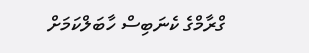ގްރާމްގެ ކެނަބިސް ހާބަލްކަމަށް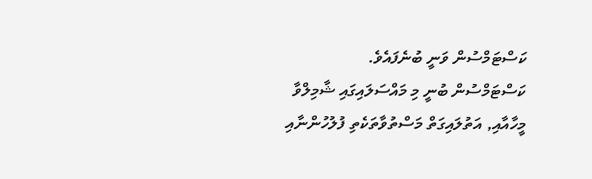ކަސްޓަމްސުން ވަނީ ބުނެފައެވެ.
ކަސްޓަމްސުން ބުނީ މި މައްސަލައިގައި ޝާމިލްވާ މީހާއާއި, އަތުލައިގަތް މަސްތުވާތަކެތި ފުލުހުންނާއި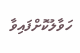ހަވާލުކޮށްފައިވާ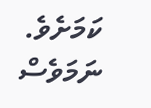ކަމަށެވެ.
ނަމަވެސް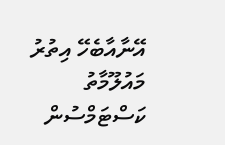އޭނާއާބެހޭ އިތުރު މައުލޫމާތު ކަސްޓަމްސުން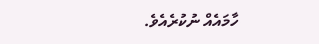ހާމައެއް ނުކުރެއެވެ.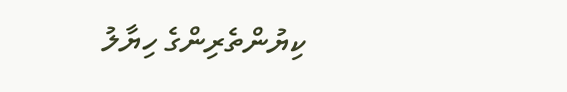ކިޔުންތެރިންގެ ހިޔާލު